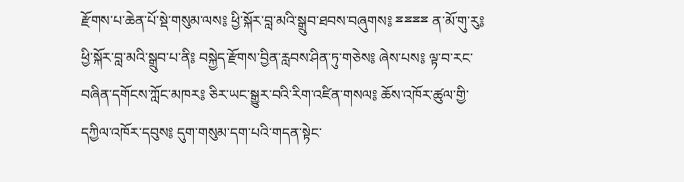རྫོགས་པ་ཆེན་པོ་སྡེ་གསུམ་ལས༔ ཕྱི་སྐོར་བླ་མའི་སྒྲུབ་ཐབས་བཞུགས༔ ྈྈྈྈ ན་མོ་གུ་རུ༔ ཕྱི་སྐོར་བླ་མའི་སྒྲུབ་པ་ནི༔ བསྐྱེད་རྫོགས་བྱིན་རླབས་ཤིན་ཏུ་གཅེས༔ ཞེས་པས༔ ལྟ་བ་རང་བཞིན་དགོངས་ཀློང་མཁར༔ ཅིར་ཡང་སྒྱུར་བའི་རིག་འཛིན་གསལ༔ ཆོས་འཁོར་ཚུལ་གྱི་དཀྱིལ་འཁོར་དབུས༔ དུག་གསུམ་དག་པའི་གདན་སྟེང་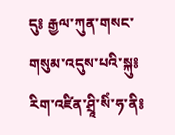དུ༔ རྒྱལ་ཀུན་གསང་གསུམ་འདུས་པའི་སྐུ༔ རིག་འཛིན་ཤྲཱི་སིཾ་ཧ་ནི༔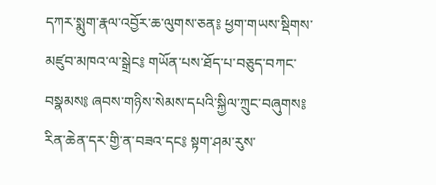དཀར་སྨུག་རྣལ་འབྱོར་ཆ་ལུགས་ཅན༔ ཕྱག་གཡས་སྡིགས་མཛུབ་མཁའ་ལ་སྒྲེང༔ གཡོན་པས་ཐོད་པ་བཅུད་བཀང་བསྣམས༔ ཞབས་གཉིས་སེམས་དཔའི་སྐྱིལ་ཀྲུང་བཞུགས༔ རིན་ཆེན་དར་གྱི་ན་བཟའ་དང༔ སྟག་ཤམ་རུས་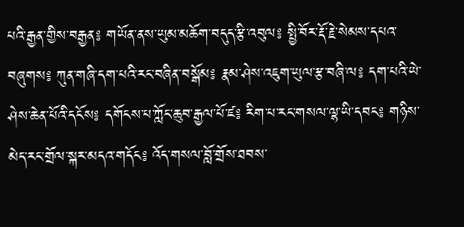པའི་རྒྱན་གྱིས་བརྒྱན༔ གཡོན་ནས་ཡུམ་མཆོག་བདུད་རྩི་འབུལ༔ སྤྱི་བོར་རྡོ་རྗེ་སེམས་དཔའ་བཞུགས༔ ཀུན་གཞི་དག་པའི་རང་བཞིན་བསྒོམ༔ རྣམ་ཤེས་འཇུག་ཡུལ་རྩ་བཞི་ལ༔ དག་པའི་ཡེ་ཤེས་ཆེན་པོའི་དངོས༔ དགོངས་པ་ཀློང་ཆུབ་རྒྱལ་པོ་ཛ༔ རིག་པ་རང་གསལ་ལྷ་ཡི་དབང༔ གཉིས་མེད་རང་གྲོལ་སྐར་མདའ་གདོང༔ འོད་གསལ་བློ་གྲོས་ཐབས་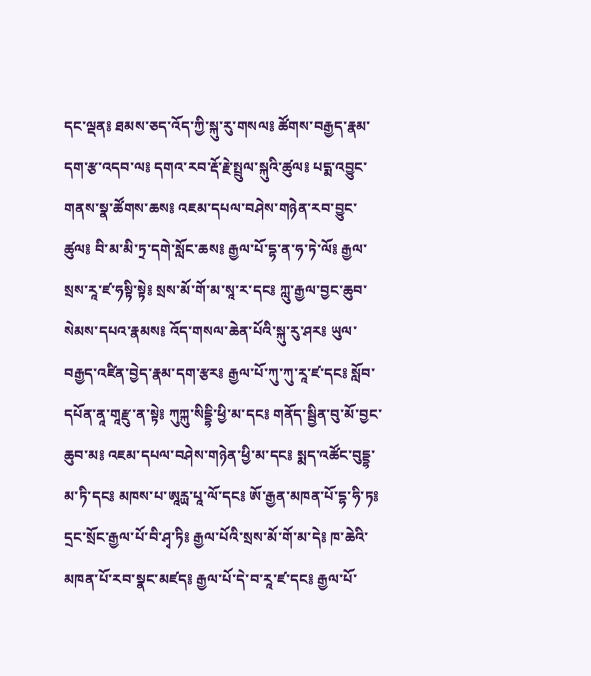དང་ལྡན༔ ཐམས་ཅད་འོད་ཀྱི་སྐུ་རུ་གསལ༔ ཚོགས་བརྒྱད་རྣམ་དག་རྩ་འདབ་ལ༔ དགའ་རབ་རྡོ་རྗེ་སྤྲུལ་སྐུའི་ཚུལ༔ པདྨ་འབྱུང་གནས་སྣ་ཚོགས་ཆས༔ འཇམ་དཔལ་བཤེས་གཉེན་རབ་བྱུང་ཚུལ༔ བི་མ་མི་ཏྲ་དགེ་སློང་ཆས༔ རྒྱལ་པོ་དྷ་ན་ཧ་ཏེ་ལོ༔ རྒྱལ་སྲས་རཱ་ཛ་ཧསྟི་སྟེ༔ སྲས་མོ་གོ་མ་སཱ་ར་དང༔ ཀླུ་རྒྱལ་བྱང་ཆུབ་སེམས་དཔའ་རྣམས༔ འོད་གསལ་ཆེན་པོའི་སྐུ་རུ་ཤར༔ ཡུལ་བརྒྱད་འཛིན་བྱེད་རྣམ་དག་རྩར༔ རྒྱལ་པོ་ཀུ་ཀུ་རཱ་ཛ་དང༔ སློབ་དཔོན་ནཱ་གཱརྫུ་ན་སྟེ༔ ཀུཀྐུ་སིདྡྷི་ཕྱི་མ་དང༔ གནོད་སྦྱིན་བུ་མོ་བྱང་ཆུབ་མ༔ འཇམ་དཔལ་བཤེས་གཉེན་ཕྱི་མ་དང༔ སྨད་འཚོང་བུདྡྷ་མ་ཏི་དང༔ མཁས་པ་ཨཱརྻ་པཱ་ལོ་དང༔ ཨོ་རྒྱན་མཁན་པོ་དྷ་ཧི་ཏ༔ དྲང་སྲོང་རྒྱལ་པོ་བི་ཤྭ་ཏི༔ རྒྱལ་པོའི་སྲས་མོ་གོ་མ་དེ༔ ཁ་ཆེའི་མཁན་པོ་རབ་སྣང་མཛད༔ རྒྱལ་པོ་དེ་བ་རཱ་ཛ་དང༔ རྒྱལ་པོ་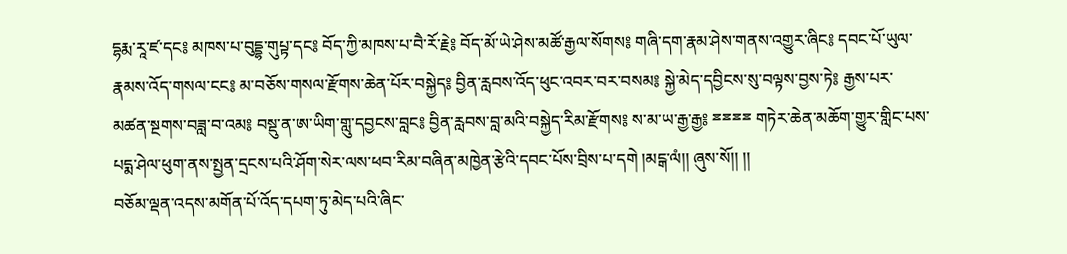དྷརྨ་རཱ་ཛ་དང༔ མཁས་པ་བུདྡྷ་གུཔྟ་དང༔ བོད་ཀྱི་མཁས་པ་བཻ་རོ་རྗེ༔ བོད་མོ་ཡེ་ཤེས་མཚོ་རྒྱལ་སོགས༔ གཞི་དག་རྣམ་ཤེས་གནས་འགྱུར་ཞིང༔ དབང་པོ་ཡུལ་རྣམས་འོད་གསལ་ངང༔ མ་བཅོས་གསལ་རྫོགས་ཆེན་པོར་བསྐྱེད༔ བྱིན་རླབས་འོད་ཕུང་འབར་བར་བསམ༔ སྐྱེ་མེད་དབྱིངས་སུ་བལྟས་བྱས་ཏེ༔ རྒྱས་པར་མཚན་སྔགས་བཟླ་བ་འམ༔ བསྡུ་ན་ཨ་ཡིག་གླུ་དབྱངས་བླང༔ བྱིན་རླབས་བླ་མའི་བསྐྱེད་རིམ་རྫོགས༔ ས་མ་ཡ་རྒྱ་རྒྱ༔ ྈྈྈྈ གཏེར་ཆེན་མཆོག་གྱུར་གླིང་པས་པདྨ་ཤེལ་ཕུག་ནས་སྤྱན་དྲངས་པའི་ཤོག་སེར་ལས་ཕབ་རིམ་བཞིན་མཁྱེན་རྩེའི་དབང་པོས་བྲིས་པ་དགེ །མངྒ་ལཾ།། ཞུས་སོ།། །།
བཅོམ་ལྡན་འདས་མགོན་པོ་འོད་དཔག་ཏུ་མེད་པའི་ཞིང་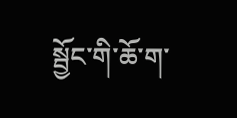སྦྱོང་གི་ཆོ་ག་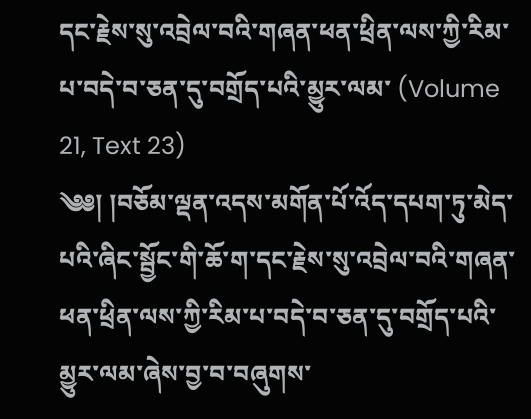དང་རྗེས་སུ་འབྲེལ་བའི་གཞན་ཕན་ཕྲིན་ལས་ཀྱི་རིམ་པ་བདེ་བ་ཅན་དུ་བགྲོད་པའི་མྱུར་ལམ་ (Volume 21, Text 23)
༄༅། །བཅོམ་ལྡན་འདས་མགོན་པོ་འོད་དཔག་ཏུ་མེད་པའི་ཞིང་སྦྱོང་གི་ཆོ་ག་དང་རྗེས་སུ་འབྲེལ་བའི་གཞན་ཕན་ཕྲིན་ལས་ཀྱི་རིམ་པ་བདེ་བ་ཅན་དུ་བགྲོད་པའི་མྱུར་ལམ་ཞེས་བྱ་བ་བཞུགས་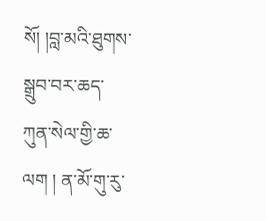སོ། །བླ་མའི་ཐུགས་སྒྲུབ་བར་ཆད་ཀུན་སེལ་གྱི་ཆ་ལག ། ན་མོ་གུ་རུ་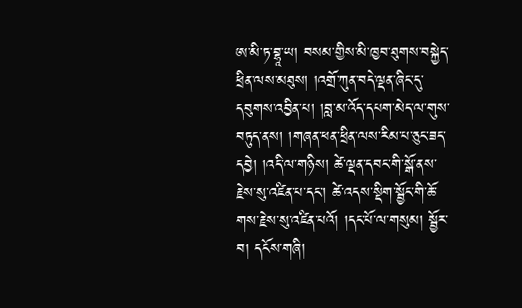ཨ་མི་ཏ་བྷཱ་ཡ། བསམ་གྱིས་མི་ཁྱབ་ཐུགས་བསྐྱེད་ཕྲིན་ལས་མཐུས། །འགྲོ་ཀུན་བདེ་ལྡན་ཞིང་དུ་དབུགས་འབྱིན་པ། །བླ་མ་འོད་དཔག་མེད་ལ་གུས་བཏུད་ནས། །གཞན་ཕན་ཕྲིན་ལས་རིམ་པ་ཅུང་ཟད་དབྱེ། །འདི་ལ་གཉིས། ཚེ་ལྡན་དབང་གི་སྒོ་ནས་རྗེས་སུ་འཛིན་པ་དང་། ཚེ་འདས་སྡིག་སྦྱོང་གི་ཆོ་གས་རྗེས་སུ་འཛིན་པའོ། །དང་པོ་ལ་གསུམ། སྦྱོར་བ། དངོས་གཞི།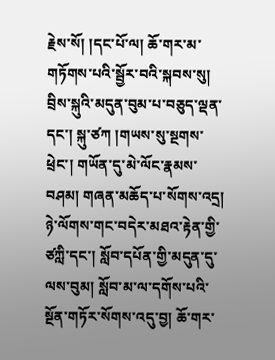རྗེས་སོ། །དང་པོ་ལ། ཆོ་གར་མ་གཏོགས་པའི་སྦྱོར་བའི་སྐབས་སུ། བྲིས་སྐུའི་མདུན་བུམ་པ་བཅུད་ལྡན་དང་། སྐུ་ཙཀ །གཡས་སུ་སྔགས་ཕྲེང་། གཡོན་དུ་མེ་ལོང་རྣམས་བཤམ། གཞན་མཆོད་པ་སོགས་འདྲ། ཉེ་ལོགས་གང་བདེར་མཐའ་རྟེན་གྱི་ཙཀླི་དང་། སློབ་དཔོན་གྱི་མདུན་དུ་ལས་བུམ། སློབ་མ་ལ་དགོས་པའི་སྔོན་གཏོར་སོགས་འདུ་བྱ། ཆོ་གར་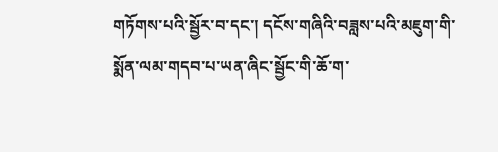གཏོགས་པའི་སྦྱོར་བ་དང་། དངོས་གཞིའི་བཟླས་པའི་མཇུག་གི་སྨོན་ལམ་གདབ་པ་ཡན་ཞིང་སྦྱོང་གི་ཆོ་ག་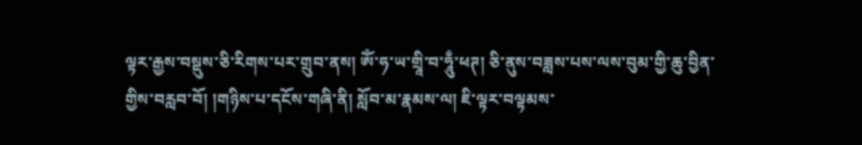ལྟར་རྒྱས་བསྡུས་ཅི་རིགས་པར་གྲུབ་ནས། ཨོཾ་ཧ་ཡ་གྲཱི་བ་ཧཱུྃ་ཕཊ། ཅི་ནུས་བཟླས་པས་ལས་བུམ་གྱི་ཆུ་བྱིན་གྱིས་བརླབ་བོ། །གཉིས་པ་དངོས་གཞི་ནི། སློབ་མ་རྣམས་ལ། ཇི་ལྟར་བལྟམས་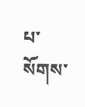པ་སོགས་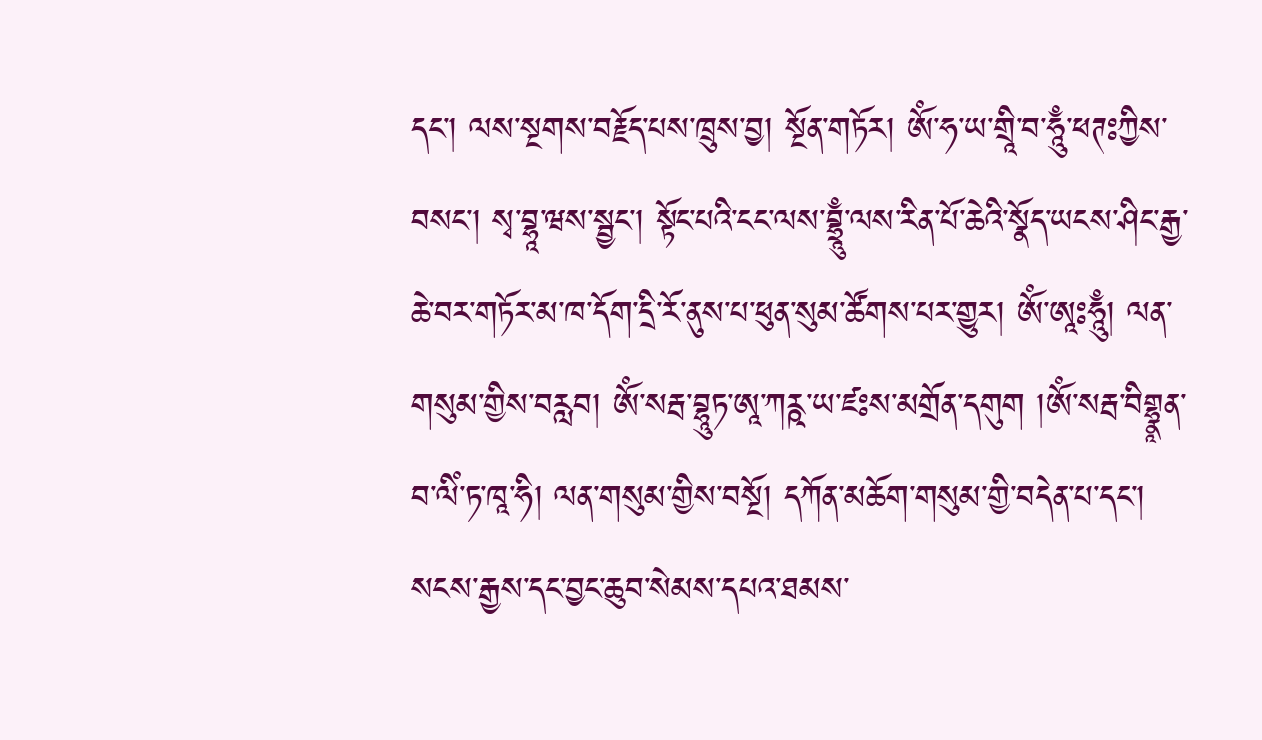དང་། ལས་སྔགས་བརྗོད་པས་ཁྲུས་བྱ། སྔོན་གཏོར། ཨོཾ་ཧ་ཡ་གྲཱི་བ་ཧཱུྃ་ཕཊཿཀྱིས་བསང་། སྭ་བྷཱ་ཝས་སྦྱང་། སྟོང་པའི་ངང་ལས་བྷྲཱུྃ་ལས་རིན་པོ་ཆེའི་སྣོད་ཡངས་ཤིང་རྒྱ་ཆེ་བར་གཏོར་མ་ཁ་དོག་དྲི་རོ་ནུས་པ་ཕུན་སུམ་ཚོགས་པར་གྱུར། ཨོཾ་ཨཱཿཧཱུྃ། ལན་གསུམ་གྱིས་བརླབ། ཨོཾ་སརྦ་བྷཱུཏ་ཨཱ་ཀརྵ་ཡ་ཛཿས་མགྲོན་དགུག །ཨོཾ་སརྦ་བིགྷྣཱན་བ་ལིཾ་ཏ་ཁཱ་ཧི། ལན་གསུམ་གྱིས་བསྔོ། དཀོན་མཆོག་གསུམ་གྱི་བདེན་པ་དང་། སངས་རྒྱས་དང་བྱང་ཆུབ་སེམས་དཔའ་ཐམས་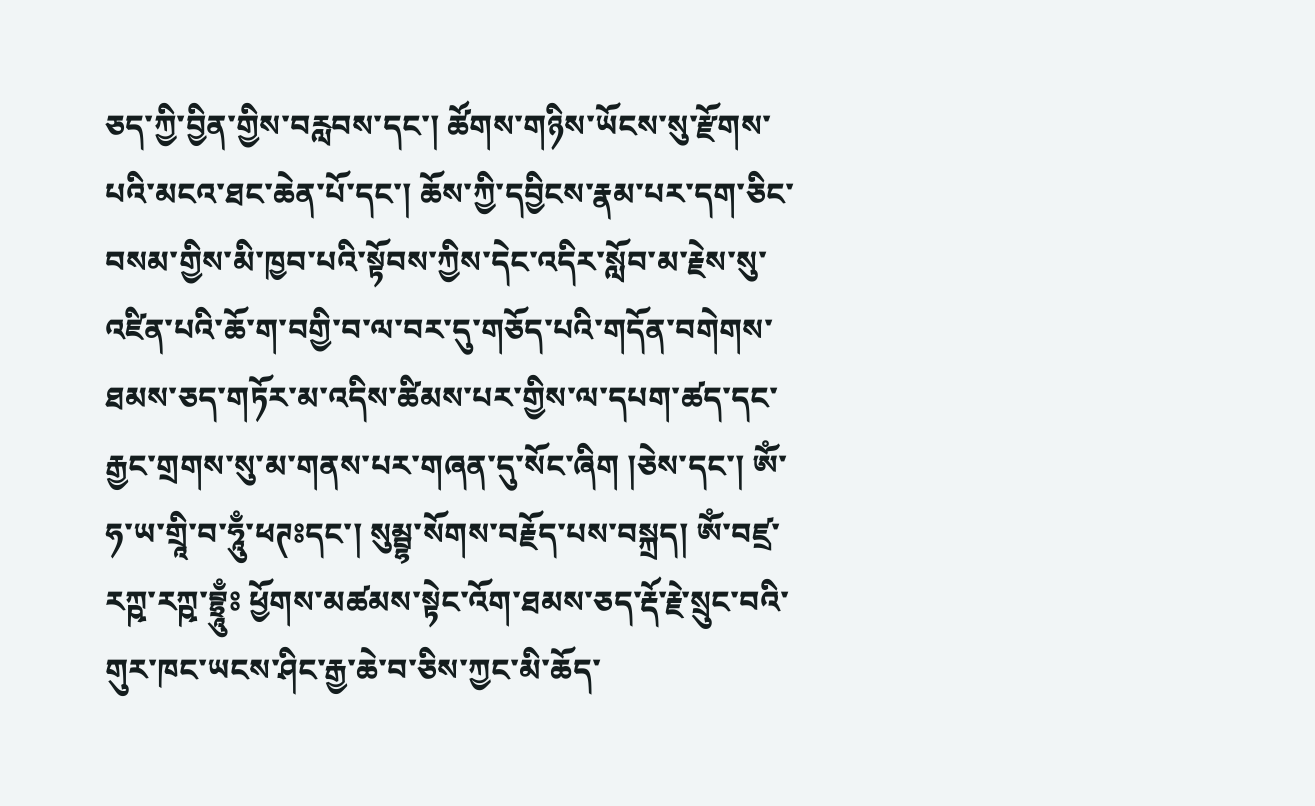ཅད་ཀྱི་བྱིན་གྱིས་བརླབས་དང་། ཚོགས་གཉིས་ཡོངས་སུ་རྫོགས་པའི་མངའ་ཐང་ཆེན་པོ་དང་། ཆོས་ཀྱི་དབྱིངས་རྣམ་པར་དག་ཅིང་བསམ་གྱིས་མི་ཁྱབ་པའི་སྟོབས་ཀྱིས་དེང་འདིར་སློབ་མ་རྗེས་སུ་འཛིན་པའི་ཆོ་ག་བགྱི་བ་ལ་བར་དུ་གཅོད་པའི་གདོན་བགེགས་ཐམས་ཅད་གཏོར་མ་འདིས་ཚིམས་པར་གྱིས་ལ་དཔག་ཚད་དང་རྒྱང་གྲགས་སུ་མ་གནས་པར་གཞན་དུ་སོང་ཞིག །ཅེས་དང་། ཨོཾ་ཧ་ཡ་གྲཱི་བ་ཧཱུྃ་ཕཊཿདང་། སུམྦྷ་སོགས་བརྗོད་པས་བསྐྲད། ཨོཾ་བཛྲ་རཀྵ་རཀྵ་བྷྲཱུྃཿ ཕྱོགས་མཚམས་སྟེང་འོག་ཐམས་ཅད་རྡོ་རྗེ་སྲུང་བའི་གུར་ཁང་ཡངས་ཤིང་རྒྱ་ཆེ་བ་ཅིས་ཀྱང་མི་ཆོད་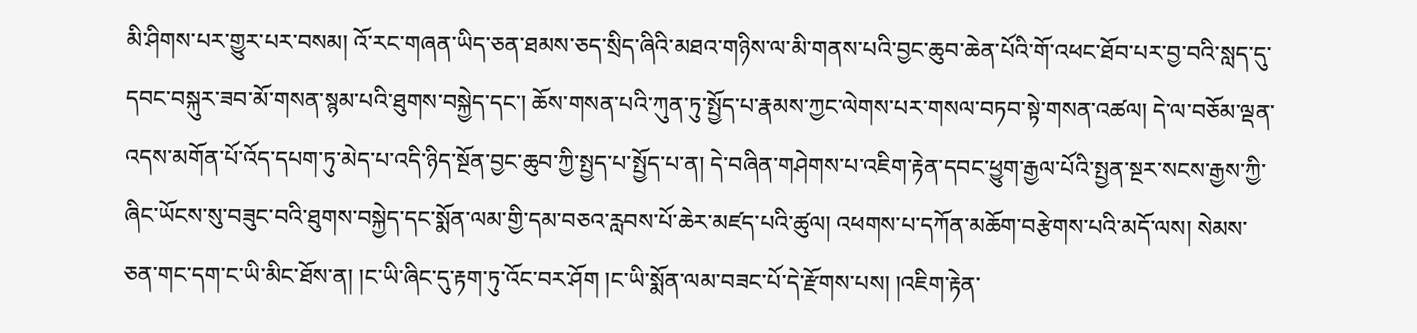མི་ཤིགས་པར་གྱུར་པར་བསམ། འོ་རང་གཞན་ཡིད་ཅན་ཐམས་ཅད་སྲིད་ཞིའི་མཐའ་གཉིས་ལ་མི་གནས་པའི་བྱང་ཆུབ་ཆེན་པོའི་གོ་འཕང་ཐོབ་པར་བྱ་བའི་སླད་དུ་དབང་བསྐུར་ཟབ་མོ་གསན་སྙམ་པའི་ཐུགས་བསྐྱེད་དང་། ཆོས་གསན་པའི་ཀུན་ཏུ་སྤྱོད་པ་རྣམས་ཀྱང་ལེགས་པར་གསལ་བཏབ་སྟེ་གསན་འཚལ། དེ་ལ་བཅོམ་ལྡན་འདས་མགོན་པོ་འོད་དཔག་ཏུ་མེད་པ་འདི་ཉིད་སྔོན་བྱང་ཆུབ་ཀྱི་སྤྱད་པ་སྤྱོད་པ་ན། དེ་བཞིན་གཤེགས་པ་འཇིག་རྟེན་དབང་ཕྱུག་རྒྱལ་པོའི་སྤྱན་སྔར་སངས་རྒྱས་ཀྱི་ཞིང་ཡོངས་སུ་བཟུང་བའི་ཐུགས་བསྐྱེད་དང་སྨོན་ལམ་གྱི་དམ་བཅའ་རླབས་པོ་ཆེར་མཛད་པའི་ཚུལ། འཕགས་པ་དཀོན་མཆོག་བརྩེགས་པའི་མདོ་ལས། སེམས་ཅན་གང་དག་ང་ཡི་མིང་ཐོས་ན། །ང་ཡི་ཞིང་དུ་རྟག་ཏུ་འོང་བར་ཤོག །ང་ཡི་སྨོན་ལམ་བཟང་པོ་དེ་རྫོགས་པས། །འཇིག་རྟེན་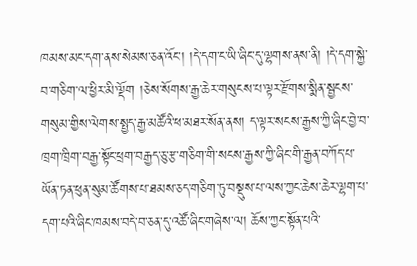ཁམས་མང་དག་ནས་སེམས་ཅན་འོང་། །དེ་དག་ང་ཡི་ཞིང་དུ་ལྷགས་ནས་ནི། །དེ་དག་སྐྱེ་བ་གཅིག་ལ་ཕྱིར་མི་ལྡོག །ཅེས་སོགས་རྒྱ་ཆེར་གསུངས་པ་ལྟར་རྫོགས་སྨིན་སྦྱངས་གསུམ་གྱིས་ལེགས་སྤྱད་རྒྱ་མཚོའི་ཕ་མཐར་སོན་ནས། ད་ལྟར་སངས་རྒྱས་ཀྱི་ཞིང་བྱེ་བ་ཁྲག་ཁྲིག་བརྒྱ་སྟོང་ཕྲག་བརྒྱད་ཅུ་རྩ་གཅིག་གི་སངས་རྒྱས་ཀྱི་ཞིང་གི་རྒྱན་བཀོད་པ་ཡོན་ཏན་ཕུན་སུམ་ཚོགས་པ་ཐམས་ཅད་གཅིག་ཏུ་བསྡུས་པ་ལས་ཀྱང་ཆེས་ཆེར་ལྷག་པ་དག་པའི་ཞིང་ཁམས་བདེ་བ་ཅན་དུ་འཚོ་ཞིང་གཞེས་ལ། ཆོས་ཀྱང་སྟོན་པའི་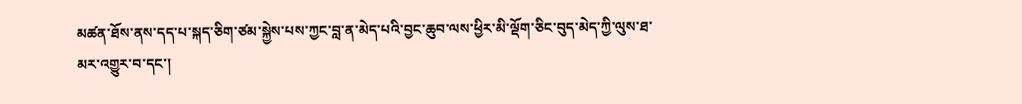མཚན་ཐོས་ནས་དད་པ་སྐད་ཅིག་ཙམ་སྐྱེས་པས་ཀྱང་བླ་ན་མེད་པའི་བྱང་ཆུབ་ལས་ཕྱིར་མི་ལྡོག་ཅིང་བུད་མེད་ཀྱི་ལུས་ཐ་མར་འགྱུར་བ་དང་།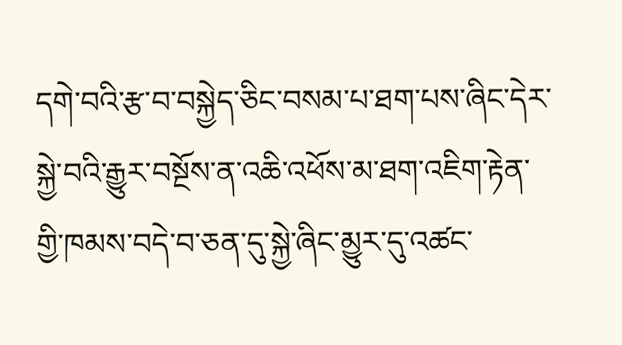དགེ་བའི་རྩ་བ་བསྐྱེད་ཅིང་བསམ་པ་ཐག་པས་ཞིང་དེར་སྐྱེ་བའི་རྒྱུར་བསྔོས་ན་འཆི་འཕོས་མ་ཐག་འཇིག་རྟེན་གྱི་ཁམས་བདེ་བ་ཅན་དུ་སྐྱེ་ཞིང་མྱུར་དུ་འཚང་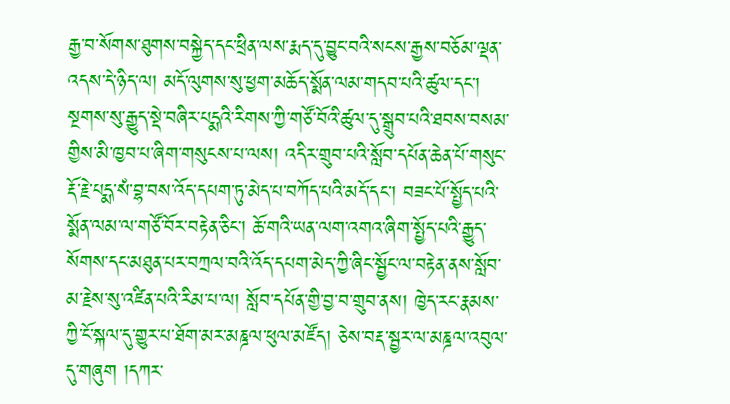རྒྱ་བ་སོགས་ཐུགས་བསྐྱེད་དང་ཕྲིན་ལས་རྨད་དུ་བྱུང་བའི་སངས་རྒྱས་བཅོམ་ལྡན་འདས་དེ་ཉིད་ལ། མདོ་ལུགས་སུ་ཕྱག་མཆོད་སྨོན་ལམ་གདབ་པའི་ཚུལ་དང་། སྔགས་སུ་རྒྱུད་སྡེ་བཞིར་པདྨའི་རིགས་ཀྱི་གཙོ་བོའི་ཚུལ་དུ་སྒྲུབ་པའི་ཐབས་བསམ་གྱིས་མི་ཁྱབ་པ་ཞིག་གསུངས་པ་ལས། འདིར་གྲུབ་པའི་སློབ་དཔོན་ཆེན་པོ་གསུང་རྡོ་རྗེ་པདྨ་སཾ་བྷ་བས་འོད་དཔག་ཏུ་མེད་པ་བཀོད་པའི་མདོ་དང་། བཟང་པོ་སྤྱོད་པའི་སྨོན་ལམ་ལ་གཙོ་བོར་བརྟེན་ཅིང་། ཆོ་གའི་ཡན་ལག་འགའ་ཞིག་སྤྱོད་པའི་རྒྱུད་སོགས་དང་མཐུན་པར་བཀྲལ་བའི་འོད་དཔག་མེད་ཀྱི་ཞིང་སྦྱོང་ལ་བརྟེན་ནས་སློབ་མ་རྗེས་སུ་འཛིན་པའི་རིམ་པ་ལ། སློབ་དཔོན་གྱི་བྱ་བ་གྲུབ་ནས། ཁྱེད་རང་རྣམས་ཀྱི་ངོ་སྐལ་དུ་གྱུར་པ་ཐོག་མར་མཎྜལ་ཕུལ་མཛོད། ཅེས་བརྡ་སྦྱར་ལ་མཎྜལ་འབུལ་དུ་གཞུག །དཀར་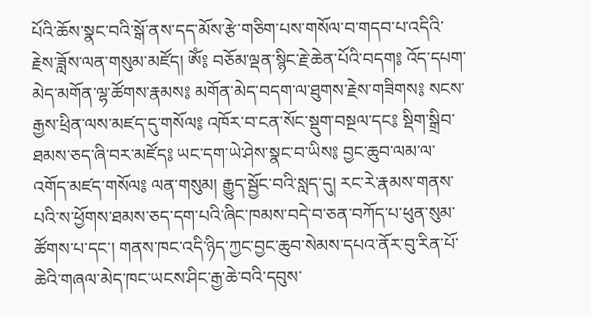པོའི་ཆོས་སྣང་བའི་སྒོ་ནས་དད་མོས་རྩེ་གཅིག་པས་གསོལ་བ་གདབ་པ་འདིའི་རྗེས་ཟློས་ལན་གསུམ་མཛོད། ཨོཾ༔ བཅོམ་ལྡན་སྙིང་རྗེ་ཆེན་པོའི་བདག༔ འོད་དཔག་མེད་མགོན་ལྷ་ཚོགས་རྣམས༔ མགོན་མེད་བདག་ལ་ཐུགས་རྗེས་གཟིགས༔ སངས་རྒྱས་ཕྲིན་ལས་མཛད་དུ་གསོལ༔ འཁོར་བ་ངན་སོང་སྡུག་བསྔལ་དང༔ སྡིག་སྒྲིབ་ཐམས་ཅད་ཞི་བར་མཛོད༔ ཡང་དག་ཡེ་ཤེས་སྣང་བ་ཡིས༔ བྱང་ཆུབ་ལམ་ལ་འགོད་མཛད་གསོལ༔ ལན་གསུམ། རྒྱུད་སྦྱོང་བའི་སླད་དུ། རང་རེ་རྣམས་གནས་པའི་ས་ཕྱོགས་ཐམས་ཅད་དག་པའི་ཞིང་ཁམས་བདེ་བ་ཅན་བཀོད་པ་ཕུན་སུམ་ཚོགས་པ་དང་། གནས་ཁང་འདི་ཉིད་ཀྱང་བྱང་ཆུབ་སེམས་དཔའ་ནོར་བུ་རིན་པོ་ཆེའི་གཞལ་མེད་ཁང་ཡངས་ཤིང་རྒྱ་ཆེ་བའི་དབུས་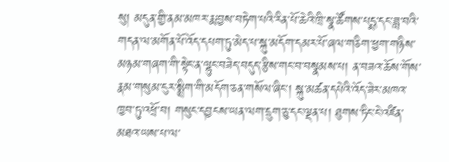སུ། མདུན་གྱི་ནམ་མཁར་རྨ་བྱས་བཏེག་པའི་རིན་པོ་ཆེའི་ཁྲི་སྣ་ཚོགས་པདྨ་དང་ཟླ་བའི་གདན་ལ་མགོན་པོ་འོད་དཔག་ཏུ་མེད་པ་སྐུ་མདོག་དམར་པོ་ཞལ་གཅིག་ཕྱག་གཉིས་མཉམ་གཞག་གི་སྟེང་ན་ལྷུང་བཟེད་བདུད་རྩིས་གང་བ་བསྣམས་པ། ན་བཟའ་ཆོས་གོས་རྣམ་གསུམ་ངུར་སྨྲིག་གི་མདོག་ཅན་གསོལ་ཞིང་། སྐུ་མཚན་དཔེའི་འོད་ཟེར་མཁའ་ཁྱབ་ཏུ་འཕྲོ་བ། གསུང་དབྱངས་ཡན་ལག་དྲུག་ཅུ་དང་ལྡན་པ། ཐུགས་ཏིང་ངེ་འཛིན་མཐའ་ཡས་པ་ལ་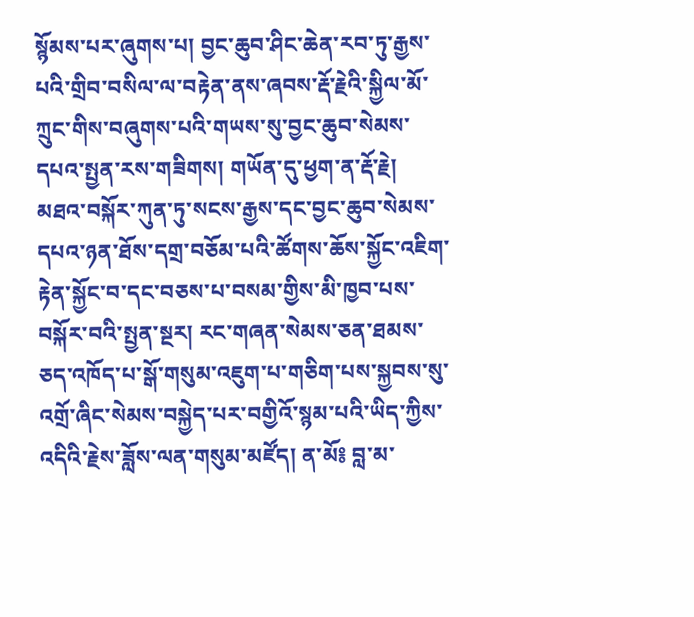སྙོམས་པར་ཞུགས་པ། བྱང་ཆུབ་ཤིང་ཆེན་རབ་ཏུ་རྒྱས་པའི་གྲིབ་བསིལ་ལ་བརྟེན་ནས་ཞབས་རྡོ་རྗེའི་སྐྱིལ་མོ་ཀྲུང་གིས་བཞུགས་པའི་གཡས་སུ་བྱང་ཆུབ་སེམས་དཔའ་སྤྱན་རས་གཟིགས། གཡོན་དུ་ཕྱག་ན་རྡོ་རྗེ། མཐའ་བསྐོར་ཀུན་ཏུ་སངས་རྒྱས་དང་བྱང་ཆུབ་སེམས་དཔའ་ཉན་ཐོས་དགྲ་བཅོམ་པའི་ཚོགས་ཆོས་སྐྱོང་འཇིག་རྟེན་སྐྱོང་བ་དང་བཅས་པ་བསམ་གྱིས་མི་ཁྱབ་པས་བསྐོར་བའི་སྤྱན་སྔར། རང་གཞན་སེམས་ཅན་ཐམས་ཅད་འཁོད་པ་སྒོ་གསུམ་འཇུག་པ་གཅིག་པས་སྐྱབས་སུ་འགྲོ་ཞིང་སེམས་བསྐྱེད་པར་བགྱིའོ་སྙམ་པའི་ཡིད་ཀྱིས་འདིའི་རྗེས་ཟློས་ལན་གསུམ་མཛོད། ན་མོ༔ བླ་མ་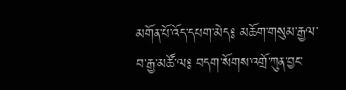མགོན་པོ་འོད་དཔག་མེད༔ མཆོག་གསུམ་རྒྱལ་བ་རྒྱ་མཚོ་ལ༔ བདག་སོགས་འགྲོ་ཀུན་བྱང་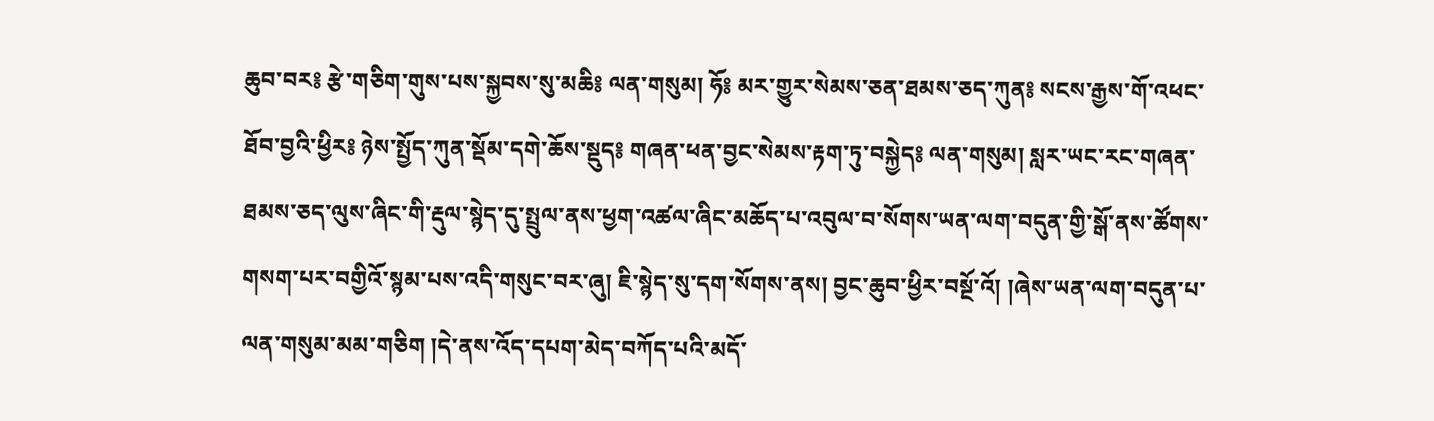ཆུབ་བར༔ རྩེ་གཅིག་གུས་པས་སྐྱབས་སུ་མཆི༔ ལན་གསུམ། ཧོ༔ མར་གྱུར་སེམས་ཅན་ཐམས་ཅད་ཀུན༔ སངས་རྒྱས་གོ་འཕང་ཐོབ་བྱའི་ཕྱིར༔ ཉེས་སྤྱོད་ཀུན་སྡོམ་དགེ་ཆོས་སྡུད༔ གཞན་ཕན་བྱང་སེམས་རྟག་ཏུ་བསྐྱེད༔ ལན་གསུམ། སླར་ཡང་རང་གཞན་ཐམས་ཅད་ལུས་ཞིང་གི་རྡུལ་སྙེད་དུ་སྤྲུལ་ནས་ཕྱག་འཚལ་ཞིང་མཆོད་པ་འབུལ་བ་སོགས་ཡན་ལག་བདུན་གྱི་སྒོ་ནས་ཚོགས་གསག་པར་བགྱིའོ་སྙམ་པས་འདི་གསུང་བར་ཞུ། ཇི་སྙེད་སུ་དག་སོགས་ནས། བྱང་ཆུབ་ཕྱིར་བསྔོ་འོ། །ཞེས་ཡན་ལག་བདུན་པ་ལན་གསུམ་མམ་གཅིག །དེ་ནས་འོད་དཔག་མེད་བཀོད་པའི་མདོ་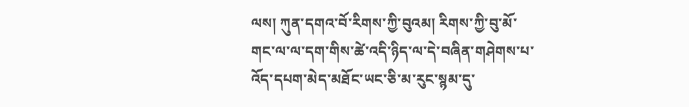ལས། ཀུན་དགའ་བོ་རིགས་ཀྱི་བུའམ། རིགས་ཀྱི་བུ་མོ་གང་ལ་ལ་དག་གིས་ཚེ་འདི་ཉིད་ལ་དེ་བཞིན་གཤེགས་པ་འོད་དཔག་མེད་མཐོང་ཡང་ཅི་མ་རུང་སྙམ་དུ་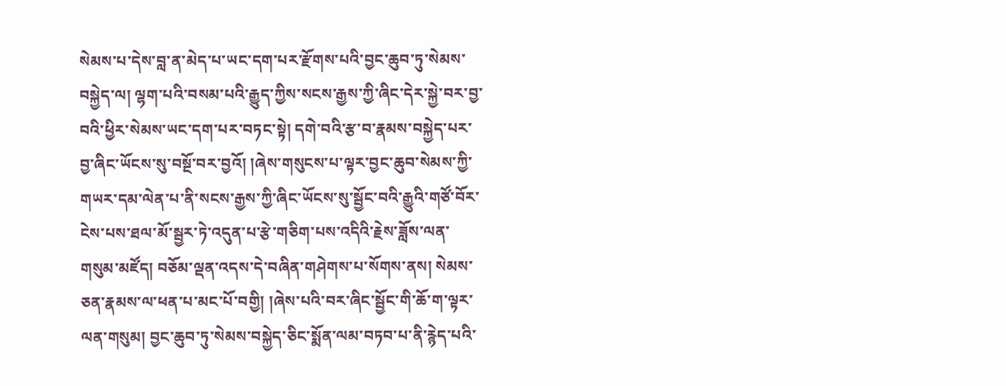སེམས་པ་དེས་བླ་ན་མེད་པ་ཡང་དག་པར་རྫོགས་པའི་བྱང་ཆུབ་ཏུ་སེམས་བསྐྱེད་ལ། ལྷག་པའི་བསམ་པའི་རྒྱུད་ཀྱིས་སངས་རྒྱས་ཀྱི་ཞིང་དེར་སྐྱེ་བར་བྱ་བའི་ཕྱིར་སེམས་ཡང་དག་པར་བཏང་སྟེ། དགེ་བའི་རྩ་བ་རྣམས་བསྐྱེད་པར་བྱ་ཞིང་ཡོངས་སུ་བསྔོ་བར་བྱའོ། །ཞེས་གསུངས་པ་ལྟར་བྱང་ཆུབ་སེམས་ཀྱི་གཡར་དམ་ལེན་པ་ནི་སངས་རྒྱས་ཀྱི་ཞིང་ཡོངས་སུ་སྦྱོང་བའི་རྒྱུའི་གཙོ་བོར་ངེས་པས་ཐལ་མོ་སྦྱར་ཏེ་འདུན་པ་རྩེ་གཅིག་པས་འདིའི་རྗེས་ཟློས་ལན་གསུམ་མཛོད། བཅོམ་ལྡན་འདས་དེ་བཞིན་གཤེགས་པ་སོགས་ནས། སེམས་ཅན་རྣམས་ལ་ཕན་པ་མང་པོ་བགྱི། །ཞེས་པའི་བར་ཞིང་སྦྱོང་གི་ཆོ་ག་ལྟར་ལན་གསུམ། བྱང་ཆུབ་ཏུ་སེམས་བསྐྱེད་ཅིང་སྨོན་ལམ་བཏབ་པ་ནི་རྙེད་པའི་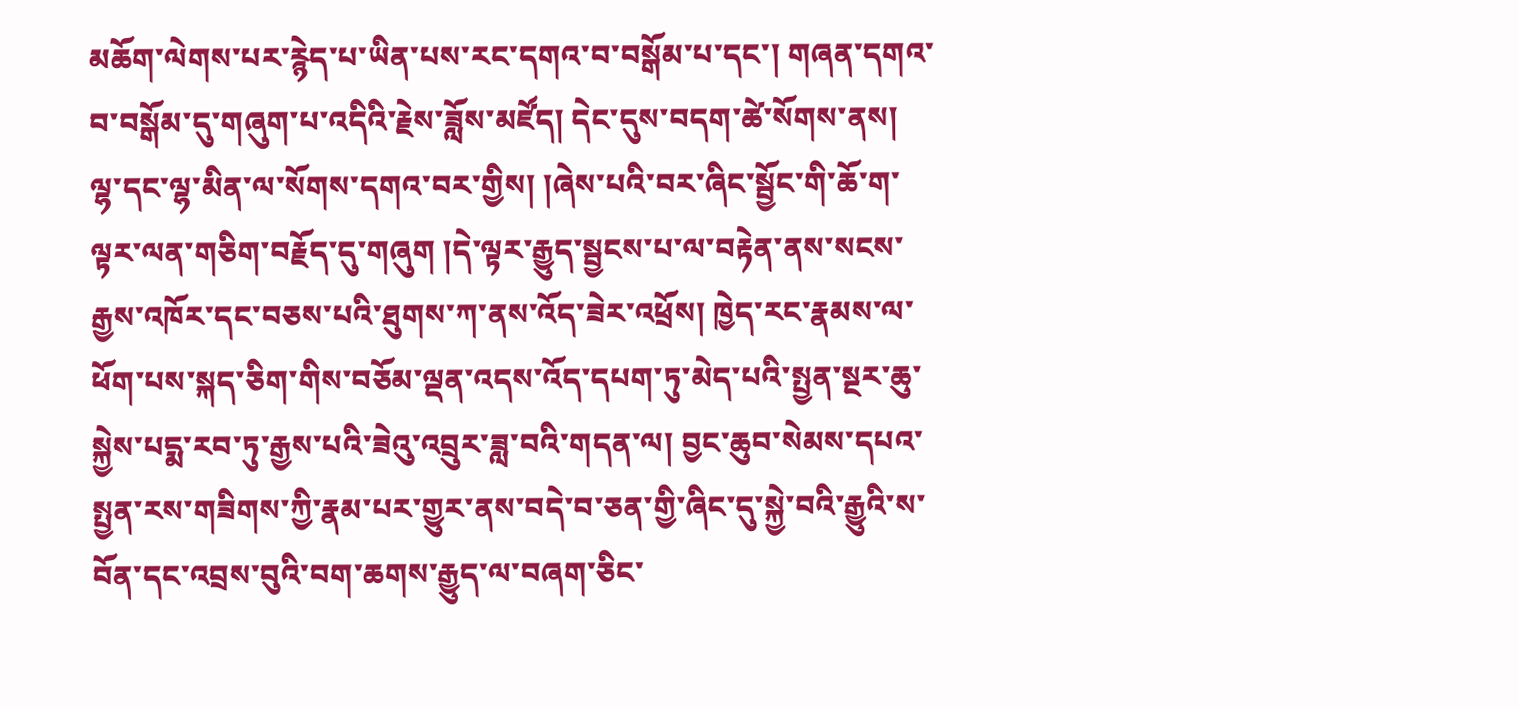མཆོག་ལེགས་པར་རྙེད་པ་ཡིན་པས་རང་དགའ་བ་བསྒོམ་པ་དང་། གཞན་དགའ་བ་བསྒོམ་དུ་གཞུག་པ་འདིའི་རྗེས་ཟློས་མཛོད། དེང་དུས་བདག་ཚེ་སོགས་ནས། ལྷ་དང་ལྷ་མིན་ལ་སོགས་དགའ་བར་གྱིས། །ཞེས་པའི་བར་ཞིང་སྦྱོང་གི་ཆོ་ག་ལྟར་ལན་གཅིག་བརྗོད་དུ་གཞུག །དེ་ལྟར་རྒྱུད་སྦྱངས་པ་ལ་བརྟེན་ནས་སངས་རྒྱས་འཁོར་དང་བཅས་པའི་ཐུགས་ཀ་ནས་འོད་ཟེར་འཕྲོས། ཁྱེད་རང་རྣམས་ལ་ཕོག་པས་སྐད་ཅིག་གིས་བཅོམ་ལྡན་འདས་འོད་དཔག་ཏུ་མེད་པའི་སྤྱན་སྔར་ཆུ་སྐྱེས་པདྨ་རབ་ཏུ་རྒྱས་པའི་ཟེའུ་འབྲུར་ཟླ་བའི་གདན་ལ། བྱང་ཆུབ་སེམས་དཔའ་སྤྱན་རས་གཟིགས་ཀྱི་རྣམ་པར་གྱུར་ནས་བདེ་བ་ཅན་གྱི་ཞིང་དུ་སྐྱེ་བའི་རྒྱུའི་ས་བོན་དང་འབྲས་བུའི་བག་ཆགས་རྒྱུད་ལ་བཞག་ཅིང་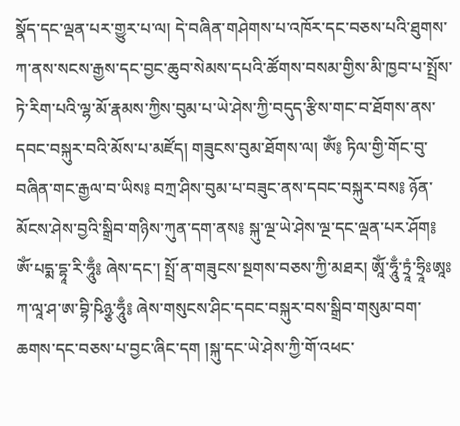སྣོད་དང་ལྡན་པར་གྱུར་པ་ལ། དེ་བཞིན་གཤེགས་པ་འཁོར་དང་བཅས་པའི་ཐུགས་ཀ་ནས་སངས་རྒྱས་དང་བྱང་ཆུབ་སེམས་དཔའི་ཚོགས་བསམ་གྱིས་མི་ཁྱབ་པ་སྤྲོས་ཏེ་རིག་པའི་ལྷ་མོ་རྣམས་ཀྱིས་བུམ་པ་ཡེ་ཤེས་ཀྱི་བདུད་རྩིས་གང་བ་ཐོགས་ནས་དབང་བསྐུར་བའི་མོས་པ་མཛོད། གཟུངས་བུམ་ཐོགས་ལ། ཨོཾ༔ ཏིལ་གྱི་གོང་བུ་བཞིན་གང་རྒྱལ་བ་ཡིས༔ བཀྲ་ཤིས་བུམ་པ་བཟུང་ནས་དབང་བསྐུར་བས༔ ཉོན་མོངས་ཤེས་བྱའི་སྒྲིབ་གཉིས་ཀུན་དག་ནས༔ སྐུ་ལྔ་ཡེ་ཤེས་ལྔ་དང་ལྡན་པར་ཤོག༔ ཨོཾ་པདྨ་དྷཱ་རི་ཧཱུྃ༔ ཞེས་དང་། སྤྲོ་ན་གཟུངས་སྔགས་བཅས་ཀྱི་མཐར། ཨཱོཾ་ཧཱུྃ་ཏྲཱཾ་ཧྲཱིཿཨཱཿཀ་ལཱ་ཤ་ཨ་བྷི་ཥིཉྩ་ཧཱུྃ༔ ཞེས་གསུངས་ཤིང་དབང་བསྐུར་བས་སྒྲིབ་གསུམ་བག་ཆགས་དང་བཅས་པ་བྱང་ཞིང་དག །སྐུ་དང་ཡེ་ཤེས་ཀྱི་གོ་འཕང་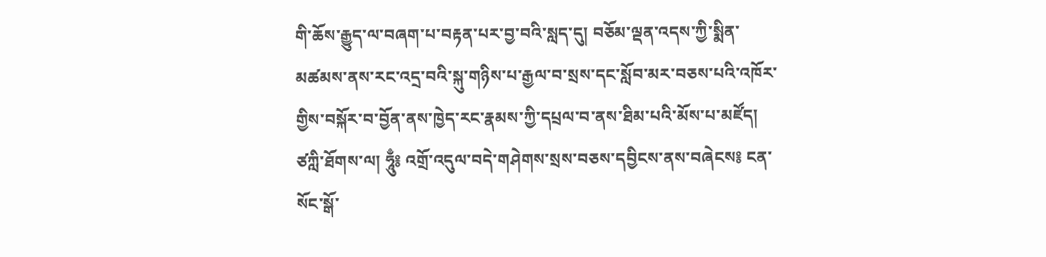གི་ཆོས་རྒྱུད་ལ་བཞག་པ་བརྟན་པར་བྱ་བའི་སླད་དུ། བཅོམ་ལྡན་འདས་ཀྱི་སྨིན་མཚམས་ནས་རང་འདྲ་བའི་སྐུ་གཉིས་པ་རྒྱལ་བ་སྲས་དང་སློབ་མར་བཅས་པའི་འཁོར་གྱིས་བསྐོར་བ་བྱོན་ནས་ཁྱེད་རང་རྣམས་ཀྱི་དཔྲལ་བ་ནས་ཐིམ་པའི་མོས་པ་མཛོད། ཙཀླི་ཐོགས་ལ། ཧཱུྃ༔ འགྲོ་འདུལ་བདེ་གཤེགས་སྲས་བཅས་དབྱིངས་ནས་བཞེངས༔ ངན་སོང་སྒོ་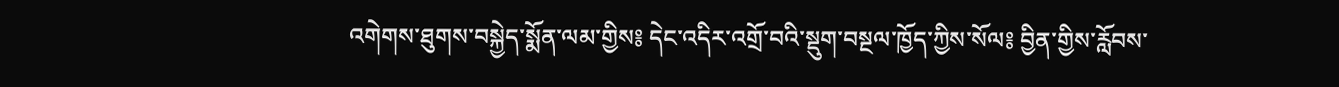འགེགས་ཐུགས་བསྐྱེད་སྨོན་ལམ་གྱིས༔ དེང་འདིར་འགྲོ་བའི་སྡུག་བསྔལ་ཁྱོད་ཀྱིས་སོལ༔ བྱིན་གྱིས་རློབས་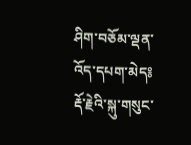ཤིག་བཅོམ་ལྡན་འོད་དཔག་མེད༔ རྡོ་རྗེའི་སྐུ་གསུང་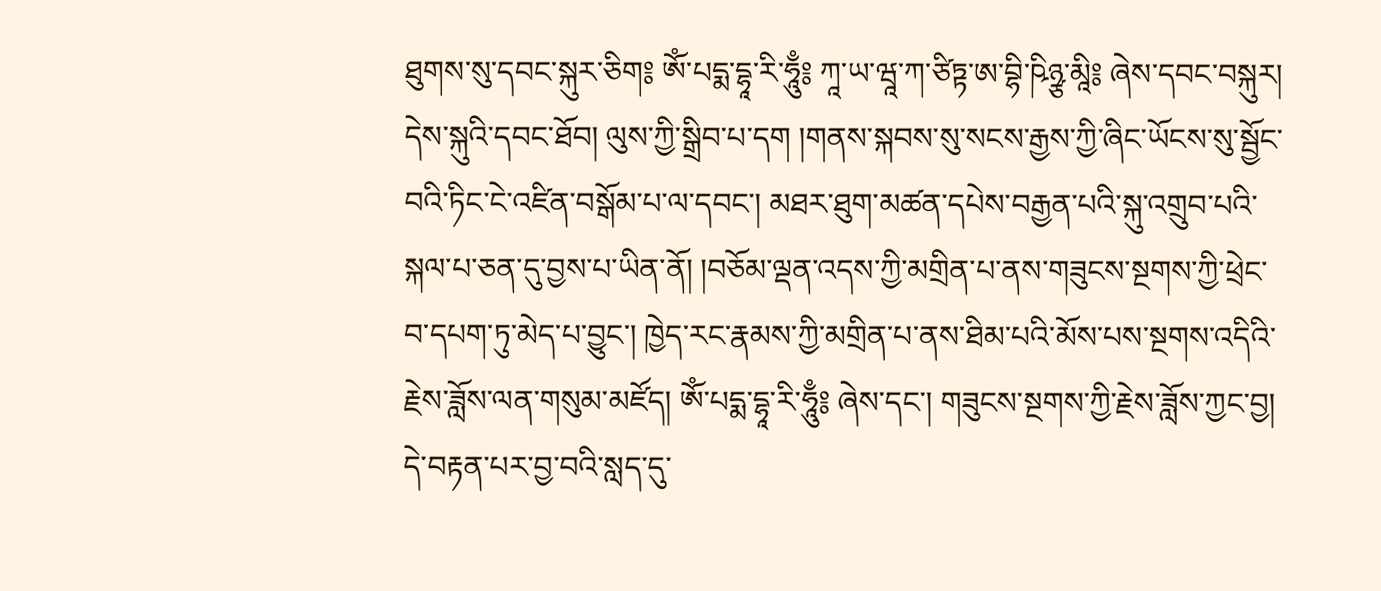ཐུགས་སུ་དབང་སྐུར་ཅིག༔ ཨོཾ་པདྨ་དྷཱ་རི་ཧཱུྃ༔ ཀཱ་ཡ་ཝཱ་ཀ་ཙིཏྟ་ཨ་བྷི་ཥིཉྩ་མཱི༔ ཞེས་དབང་བསྐུར། དེས་སྐུའི་དབང་ཐོབ། ལུས་ཀྱི་སྒྲིབ་པ་དག །གནས་སྐབས་སུ་སངས་རྒྱས་ཀྱི་ཞིང་ཡོངས་སུ་སྦྱོང་བའི་ཏིང་ངེ་འཛིན་བསྒོམ་པ་ལ་དབང་། མཐར་ཐུག་མཚན་དཔེས་བརྒྱན་པའི་སྐུ་འགྲུབ་པའི་སྐལ་པ་ཅན་དུ་བྱས་པ་ཡིན་ནོ། །བཅོམ་ལྡན་འདས་ཀྱི་མགྲིན་པ་ནས་གཟུངས་སྔགས་ཀྱི་ཕྲེང་བ་དཔག་ཏུ་མེད་པ་བྱུང་། ཁྱེད་རང་རྣམས་ཀྱི་མགྲིན་པ་ནས་ཐིམ་པའི་མོས་པས་སྔགས་འདིའི་རྗེས་ཟློས་ལན་གསུམ་མཛོད། ཨོཾ་པདྨ་དྷཱ་རི་ཧཱུྃ༔ ཞེས་དང་། གཟུངས་སྔགས་ཀྱི་རྗེས་ཟློས་ཀྱང་བྱ། དེ་བརྟན་པར་བྱ་བའི་སླད་དུ་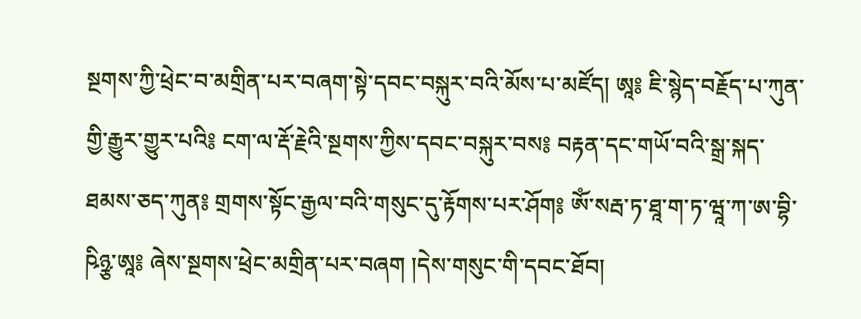སྔགས་ཀྱི་ཕྲེང་བ་མགྲིན་པར་བཞག་སྟེ་དབང་བསྐུར་བའི་མོས་པ་མཛོད། ཨཱ༔ ཇི་སྙེད་བརྗོད་པ་ཀུན་གྱི་རྒྱུར་གྱུར་པའི༔ ངག་ལ་རྡོ་རྗེའི་སྔགས་ཀྱིས་དབང་བསྐུར་བས༔ བརྟན་དང་གཡོ་བའི་སྒྲ་སྐད་ཐམས་ཅད་ཀུན༔ གྲགས་སྟོང་རྒྱལ་བའི་གསུང་དུ་རྟོགས་པར་ཤོག༔ ཨོཾ་སརྦ་ཏ་ཐཱ་ག་ཏ་ཝཱ་ཀ་ཨ་བྷི་ཥིཉྩ་ཨཱ༔ ཞེས་སྔགས་ཕྲེང་མགྲིན་པར་བཞག །དེས་གསུང་གི་དབང་ཐོབ།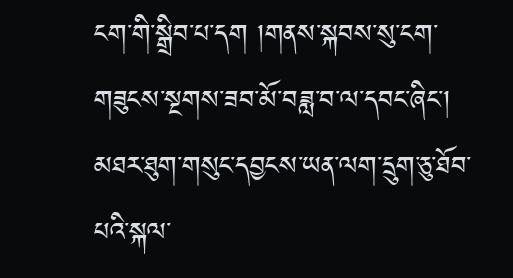ངག་གི་སྒྲིབ་པ་དག །གནས་སྐབས་སུ་ངག་གཟུངས་སྔགས་ཟབ་མོ་བཟླ་བ་ལ་དབང་ཞིང་། མཐར་ཐུག་གསུང་དབྱངས་ཡན་ལག་དྲུག་ཅུ་ཐོབ་པའི་སྐལ་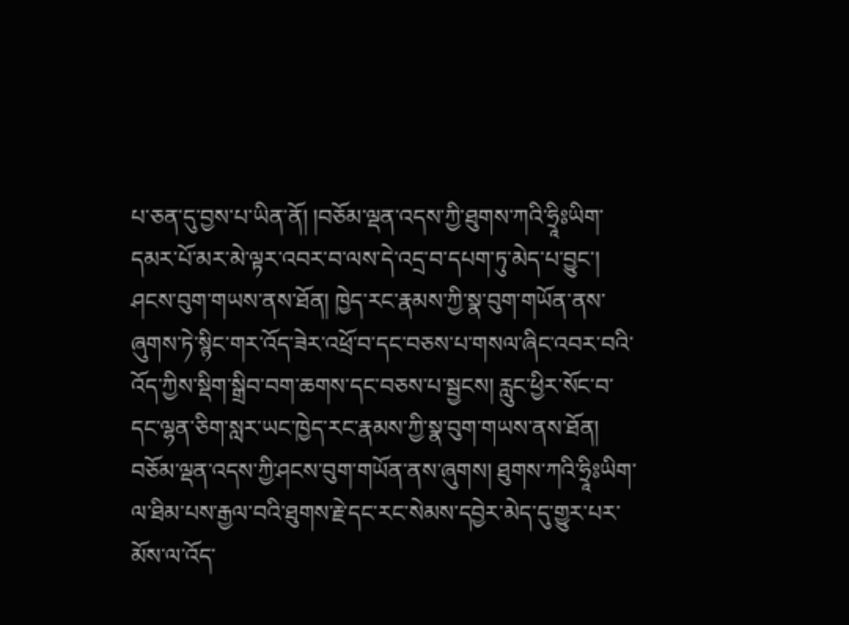པ་ཅན་དུ་བྱས་པ་ཡིན་ནོ། །བཅོམ་ལྡན་འདས་ཀྱི་ཐུགས་ཀའི་ཧྲཱིཿཡིག་དམར་པོ་མར་མེ་ལྟར་འབར་བ་ལས་དེ་འདྲ་བ་དཔག་ཏུ་མེད་པ་བྱུང་། ཤངས་བུག་གཡས་ནས་ཐོན། ཁྱེད་རང་རྣམས་ཀྱི་སྣ་བུག་གཡོན་ནས་ཞུགས་ཏེ་སྙིང་གར་འོད་ཟེར་འཕྲོ་བ་དང་བཅས་པ་གསལ་ཞིང་འབར་བའི་འོད་ཀྱིས་སྡིག་སྒྲིབ་བག་ཆགས་དང་བཅས་པ་སྦྱངས། རླུང་ཕྱིར་སོང་བ་དང་ལྷན་ཅིག་སླར་ཡང་ཁྱེད་རང་རྣམས་ཀྱི་སྣ་བུག་གཡས་ནས་ཐོན། བཅོམ་ལྡན་འདས་ཀྱི་ཤངས་བུག་གཡོན་ནས་ཞུགས། ཐུགས་ཀའི་ཧྲཱིཿཡིག་ལ་ཐིམ་པས་རྒྱལ་བའི་ཐུགས་རྗེ་དང་རང་སེམས་དབྱེར་མེད་དུ་གྱུར་པར་མོས་ལ་འོད་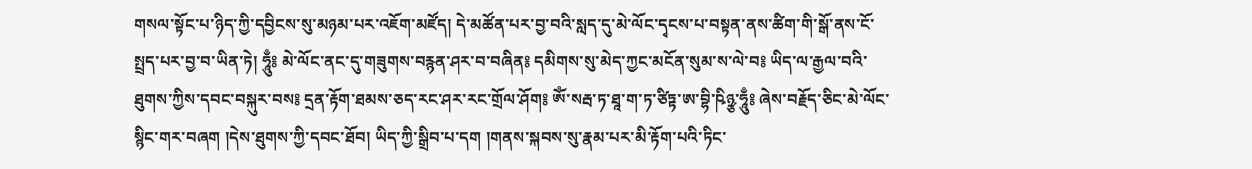གསལ་སྟོང་པ་ཉིད་ཀྱི་དབྱིངས་སུ་མཉམ་པར་འཇོག་མཛོད། དེ་མཚོན་པར་བྱ་བའི་སླད་དུ་མེ་ལོང་དྭངས་པ་བསྟན་ནས་ཚིག་གི་སྒོ་ནས་ངོ་སྤྲད་པར་བྱ་བ་ཡིན་ཏེ། ཧཱུྃ༔ མེ་ལོང་ནང་དུ་གཟུགས་བརྙན་ཤར་བ་བཞིན༔ དམིགས་སུ་མེད་ཀྱང་མངོན་སུམ་ས་ལེ་བ༔ ཡིད་ལ་རྒྱལ་བའི་ཐུགས་ཀྱིས་དབང་བསྐུར་བས༔ དྲན་རྟོག་ཐམས་ཅད་རང་ཤར་རང་གྲོལ་ཤོག༔ ཨོཾ་སརྦ་ཏ་ཐཱ་ག་ཏ་ཙིཏྟ་ཨ་བྷི་ཥིཉྩ་ཧཱུྃ༔ ཞེས་བརྗོད་ཅིང་མེ་ལོང་སྙིང་གར་བཞག །དེས་ཐུགས་ཀྱི་དབང་ཐོབ། ཡིད་ཀྱི་སྒྲིབ་པ་དག །གནས་སྐབས་སུ་རྣམ་པར་མི་རྟོག་པའི་ཏིང་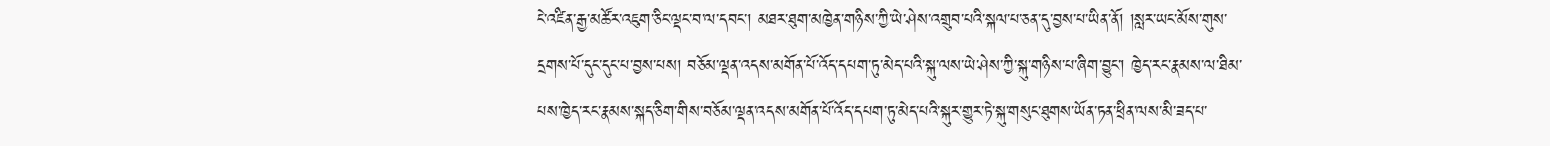ངེ་འཛིན་རྒྱ་མཚོར་འཇུག་ཅིང་ལྡང་བ་ལ་དབང་། མཐར་ཐུག་མཁྱེན་གཉིས་ཀྱི་ཡེ་ཤེས་འགྲུབ་པའི་སྐལ་པ་ཅན་དུ་བྱས་པ་ཡིན་ནོ། །སླར་ཡང་མོས་གུས་དྲགས་པོ་དུང་དུང་པ་བྱས་པས། བཅོམ་ལྡན་འདས་མགོན་པོ་འོད་དཔག་ཏུ་མེད་པའི་སྐུ་ལས་ཡེ་ཤེས་ཀྱི་སྐུ་གཉིས་པ་ཞིག་བྱུང་། ཁྱེད་རང་རྣམས་ལ་ཐིམ་པས་ཁྱེད་རང་རྣམས་སྐད་ཅིག་གིས་བཅོམ་ལྡན་འདས་མགོན་པོ་འོད་དཔག་ཏུ་མེད་པའི་སྐུར་གྱུར་ཏེ་སྐུ་གསུང་ཐུགས་ཡོན་ཏན་ཕྲིན་ལས་མི་ཟད་པ་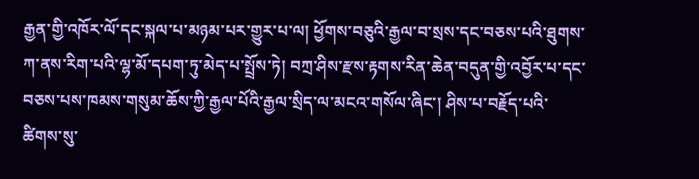རྒྱན་གྱི་འཁོར་ལོ་དང་སྐལ་པ་མཉམ་པར་གྱུར་པ་ལ། ཕྱོགས་བཅུའི་རྒྱལ་བ་སྲས་དང་བཅས་པའི་ཐུགས་ཀ་ནས་རིག་པའི་ལྷ་མོ་དཔག་ཏུ་མེད་པ་སྤྲོས་ཏེ། བཀྲ་ཤིས་རྫས་རྟགས་རིན་ཆེན་བདུན་གྱི་འབྱོར་པ་དང་བཅས་པས་ཁམས་གསུམ་ཆོས་ཀྱི་རྒྱལ་པོའི་རྒྱལ་སྲིད་ལ་མངའ་གསོལ་ཞིང་། ཤིས་པ་བརྗོད་པའི་ཚིགས་སུ་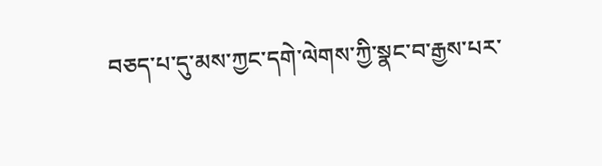བཅད་པ་དུ་མས་ཀྱང་དགེ་ལེགས་ཀྱི་སྣང་བ་རྒྱས་པར་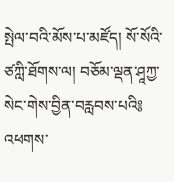སྤེལ་བའི་མོས་པ་མཛོད། སོ་སོའི་ཙཀླི་ཐོགས་ལ། བཅོམ་ལྡན་ཤཱཀྱ་སེང་གེས་བྱིན་བརླབས་པའི༔ འཕགས་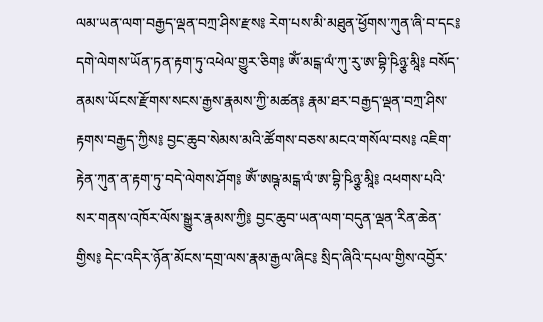ལམ་ཡན་ལག་བརྒྱད་ལྡན་བཀྲ་ཤིས་རྫས༔ རེག་པས་མི་མཐུན་ཕྱོགས་ཀུན་ཞི་བ་དང༔ དགེ་ལེགས་ཡོན་ཏན་རྟག་ཏུ་འཕེལ་གྱུར་ཅིག༔ ཨོཾ་མངྒ་ལཾ་ཀུ་རུ་ཨ་བྷི་ཥིཉྩ་མཱི༔ བསོད་ནམས་ཡོངས་རྫོགས་སངས་རྒྱས་རྣམས་ཀྱི་མཚན༔ རྣམ་ཐར་བརྒྱད་ལྡན་བཀྲ་ཤིས་རྟགས་བརྒྱད་ཀྱིས༔ བྱང་ཆུབ་སེམས་མའི་ཚོགས་བཅས་མངའ་གསོལ་བས༔ འཇིག་རྟེན་ཀུན་ན་རྟག་ཏུ་བདེ་ལེགས་ཤོག༔ ཨོཾ་ཨཥྚ་མངྒ་ལཾ་ཨ་བྷི་ཥིཉྩ་མཱི༔ འཕགས་པའི་སར་གནས་འཁོར་ལོས་སྒྱུར་རྣམས་ཀྱི༔ བྱང་ཆུབ་ཡན་ལག་བདུན་ལྡན་རིན་ཆེན་གྱིས༔ དེང་འདིར་ཉོན་མོངས་དགྲ་ལས་རྣམ་རྒྱལ་ཞིང༔ སྲིད་ཞིའི་དཔལ་གྱིས་འབྱོར་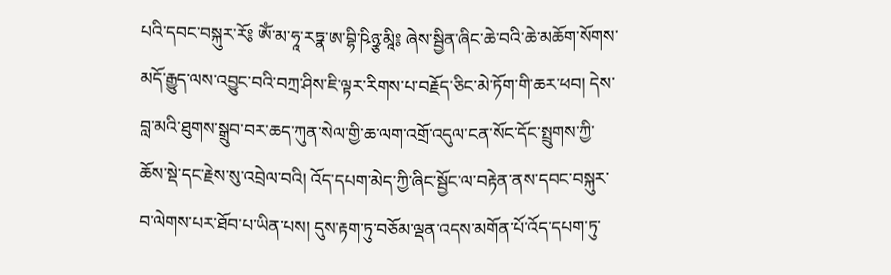པའི་དབང་བསྐུར་རོ༔ ཨོཾ་མ་ཧཱ་རཏྣ་ཨ་བྷི་ཥིཉྩ་མཱི༔ ཞེས་སྦྱིན་ཞིང་ཆེ་བའི་ཆེ་མཆོག་སོགས་མདོ་རྒྱུད་ལས་འབྱུང་བའི་བཀྲ་ཤིས་ཇི་ལྟར་རིགས་པ་བརྗོད་ཅིང་མེ་ཏོག་གི་ཆར་ཕབ། དེས་བླ་མའི་ཐུགས་སྒྲུབ་བར་ཆད་ཀུན་སེལ་གྱི་ཆ་ལག་འགྲོ་འདུལ་ངན་སོང་དོང་སྤྲུགས་ཀྱི་ཆོས་སྡེ་དང་རྗེས་སུ་འབྲེལ་བའི། འོད་དཔག་མེད་ཀྱི་ཞིང་སྦྱོང་ལ་བརྟེན་ནས་དབང་བསྐུར་བ་ལེགས་པར་ཐོབ་པ་ཡིན་པས། དུས་རྟག་ཏུ་བཅོམ་ལྡན་འདས་མགོན་པོ་འོད་དཔག་ཏུ་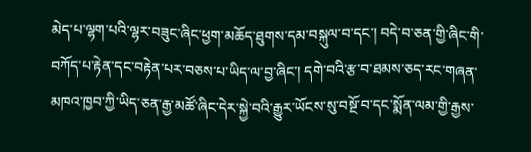མེད་པ་ལྷག་པའི་ལྷར་བཟུང་ཞིང་ཕྱག་མཆོད་ཐུགས་དམ་བསྐུལ་བ་དང་། བདེ་བ་ཅན་གྱི་ཞིང་གི་བཀོད་པ་རྟེན་དང་བརྟེན་པར་བཅས་པ་ཡིད་ལ་བྱ་ཞིང་། དགེ་བའི་རྩ་བ་ཐམས་ཅད་རང་གཞན་མཁའ་ཁྱབ་ཀྱི་ཡིད་ཅན་རྒྱ་མཚོ་ཞིང་དེར་སྐྱེ་བའི་རྒྱུར་ཡོངས་སུ་བསྔོ་བ་དང་སྨོན་ལམ་གྱི་རྒྱས་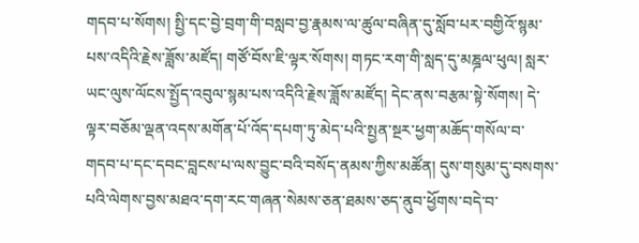གདབ་པ་སོགས། སྤྱི་དང་བྱེ་བྲག་གི་བསླབ་བྱ་རྣམས་ལ་ཚུལ་བཞིན་དུ་སློབ་པར་བགྱིའོ་སྙམ་པས་འདིའི་རྗེས་ཟློས་མཛོད། གཙོ་བོས་ཇི་ལྟར་སོགས། གཏང་རག་གི་སླད་དུ་མཎྜལ་ཕུལ། སླར་ཡང་ལུས་ལོངས་སྤྱོད་འབུལ་སྙམ་པས་འདིའི་རྗེས་ཟློས་མཛོད། དེང་ནས་བརྩམ་སྟེ་སོགས། དེ་ལྟར་བཅོམ་ལྡན་འདས་མགོན་པོ་འོད་དཔག་ཏུ་མེད་པའི་སྤྱན་སྔར་ཕྱག་མཆོད་གསོལ་བ་གདབ་པ་དང་དབང་བླངས་པ་ལས་བྱུང་བའི་བསོད་ནམས་ཀྱིས་མཚོན། དུས་གསུམ་དུ་བསགས་པའི་ལེགས་བྱས་མཐའ་དག་རང་གཞན་སེམས་ཅན་ཐམས་ཅད་ནུབ་ཕྱོགས་བདེ་བ་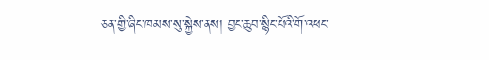ཅན་གྱི་ཞིང་ཁམས་སུ་སྐྱེས་ནས། བྱང་ཆུབ་སྙིང་པོའི་གོ་འཕང་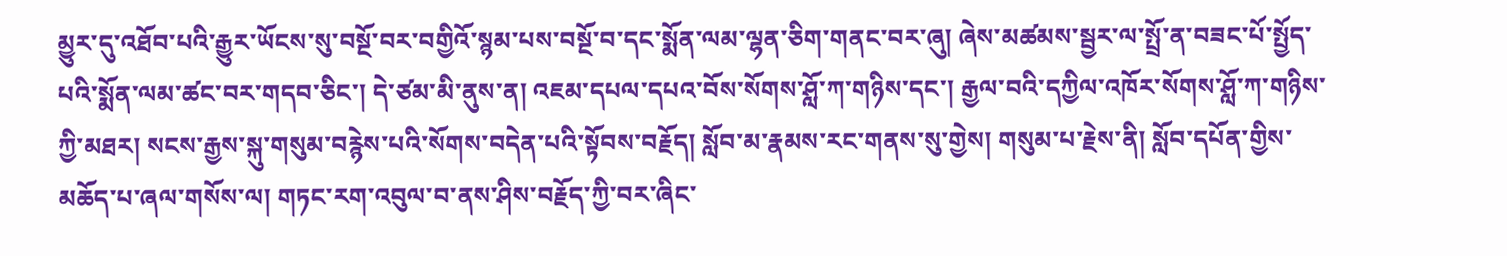མྱུར་དུ་འཐོབ་པའི་རྒྱུར་ཡོངས་སུ་བསྔོ་བར་བགྱིའོ་སྙམ་པས་བསྔོ་བ་དང་སྨོན་ལམ་ལྷན་ཅིག་གནང་བར་ཞུ། ཞེས་མཚམས་སྦྱར་ལ་སྤྲོ་ན་བཟང་པོ་སྤྱོད་པའི་སྨོན་ལམ་ཚང་བར་གདབ་ཅིང་། དེ་ཙམ་མི་ནུས་ན། འཇམ་དཔལ་དཔའ་བོས་སོགས་ཤློ་ཀ་གཉིས་དང་། རྒྱལ་བའི་དཀྱིལ་འཁོར་སོགས་ཤློ་ཀ་གཉིས་ཀྱི་མཐར། སངས་རྒྱས་སྐུ་གསུམ་བརྙེས་པའི་སོགས་བདེན་པའི་སྟོབས་བརྗོད། སློབ་མ་རྣམས་རང་གནས་སུ་གྱེས། གསུམ་པ་རྗེས་ནི། སློབ་དཔོན་གྱིས་མཆོད་པ་ཞལ་གསོས་ལ། གཏང་རག་འབུལ་བ་ནས་ཤིས་བརྗོད་ཀྱི་བར་ཞིང་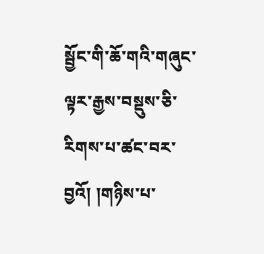སྦྱོང་གི་ཆོ་གའི་གཞུང་ལྟར་རྒྱས་བསྡུས་ཅི་རིགས་པ་ཚང་བར་བྱའོ། །གཉིས་པ་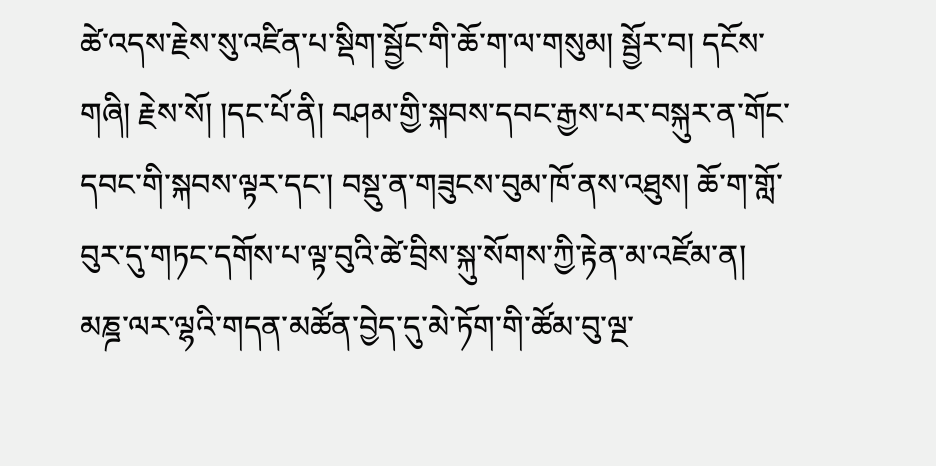ཚེ་འདས་རྗེས་སུ་འཛིན་པ་སྡིག་སྦྱོང་གི་ཆོ་ག་ལ་གསུམ། སྦྱོར་བ། དངོས་གཞི། རྗེས་སོ། །དང་པོ་ནི། བཤམ་གྱི་སྐབས་དབང་རྒྱས་པར་བསྐུར་ན་གོང་དབང་གི་སྐབས་ལྟར་དང་། བསྡུ་ན་གཟུངས་བུམ་ཁོ་ནས་འཐུས། ཆོ་ག་གློ་བུར་དུ་གཏང་དགོས་པ་ལྟ་བུའི་ཚེ་བྲིས་སྐུ་སོགས་ཀྱི་རྟེན་མ་འཛོམ་ན། མཎྜ་ལར་ལྷའི་གདན་མཚོན་བྱེད་དུ་མེ་ཏོག་གི་ཚོམ་བུ་ལྔ་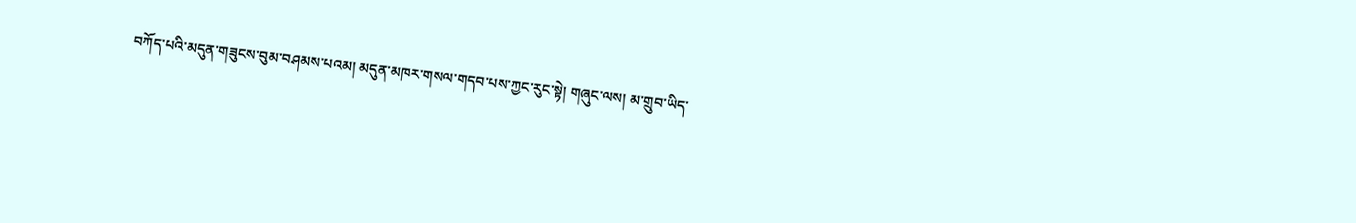བཀོད་པའི་མདུན་གཟུངས་བུམ་བཤམས་པའམ། མདུན་མཁར་གསལ་གདབ་པས་ཀྱང་རུང་སྟེ། གཞུང་ལས། མ་གྲུབ་ཡིད་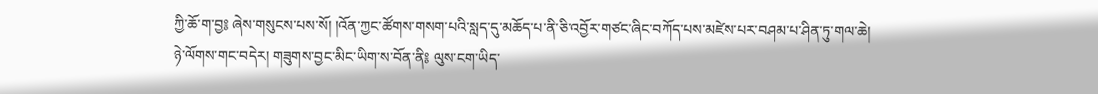ཀྱི་ཆོ་ག་བྱ༔ ཞེས་གསུངས་པས་སོ། །འོན་ཀྱང་ཚོགས་གསག་པའི་སླད་དུ་མཆོད་པ་ནི་ཅི་འབྱོར་གཙང་ཞིང་བཀོད་པས་མཛེས་པར་བཤམ་པ་ཤིན་ཏུ་གལ་ཆེ། ཉེ་ལོགས་གང་བདེར། གཟུགས་བྱང་མིང་ཡིག་ས་བོན་ནི༔ ལུས་ངག་ཡིད་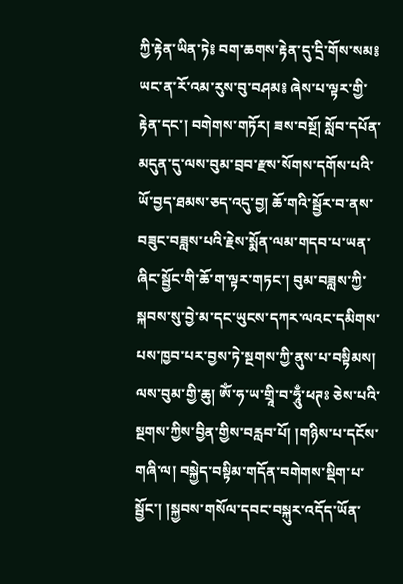ཀྱི་རྟེན་ཡིན་ཏེ༔ བག་ཆགས་རྟེན་དུ་དྲི་གོས་སམ༔ ཡང་ན་རོ་འམ་རུས་བུ་བཤམ༔ ཞེས་པ་ལྟར་གྱི་རྟེན་དང་། བགེགས་གཏོར། ཟས་བསྔོ། སློབ་དཔོན་མདུན་དུ་ལས་བུམ་བྲབ་རྫས་སོགས་དགོས་པའི་ཡོ་བྱད་ཐམས་ཅད་འདུ་བྱ། ཆོ་གའི་སྦྱོར་བ་ནས་བཟུང་བཟླས་པའི་རྗེས་སྨོན་ལམ་གདབ་པ་ཡན་ཞིང་སྦྱོང་གི་ཆོ་ག་ལྟར་གཏང་། བུམ་བཟླས་ཀྱི་སྐབས་སུ་བྱེ་མ་དང་ཡུངས་དཀར་ལའང་དམིགས་པས་ཁྱབ་པར་བྱས་ཏེ་སྔགས་ཀྱི་ནུས་པ་བསྟིམས། ལས་བུམ་གྱི་ཆུ། ཨོཾ་ཧ་ཡ་གྲཱི་བ་ཧཱུྃ་ཕཊཿ ཅེས་པའི་སྔགས་ཀྱིས་བྱིན་གྱིས་བརླབ་པོ། །གཉིས་པ་དངོས་གཞི་ལ། བསྐྱེད་བསྟིམ་གདོན་བགེགས་སྡིག་པ་སྦྱོང་། །སྐྱབས་གསོལ་དབང་བསྐུར་འདོད་ཡོན་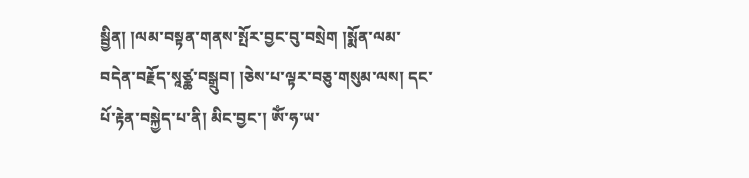སྦྱིན། །ལམ་བསྟན་གནས་སྤོར་བྱང་བུ་བསྲེག །སྨོན་ལམ་བདེན་བརྗོད་སཱཙྪ་བསྒྲུབ། །ཅེས་པ་ལྟར་བཅུ་གསུམ་ལས། དང་པོ་རྟེན་བསྐྱེད་པ་ནི། མིང་བྱང་། ཨོཾ་ཧ་ཡ་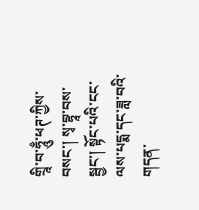གྲཱི་བ་ཧཱུྃ་ཕཊ་ཀྱིས་བསང་། སྭ་བྷཱ་བས་སྦྱང་། སྟོང་པའི་ངང་ལས་པདྨ་དང་ཟླ་བའི་གདན་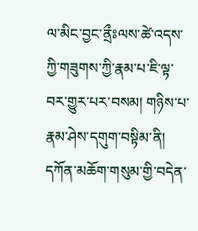ལ་མིང་བྱང་ནྲྀཿལས་ཚེ་འདས་ཀྱི་གཟུགས་ཀྱི་རྣམ་པ་ཇི་ལྟ་བར་གྱུར་པར་བསམ། གཉིས་པ་རྣམ་ཤེས་དགུག་བསྟིམ་ནི། དཀོན་མཆོག་གསུམ་གྱི་བདེན་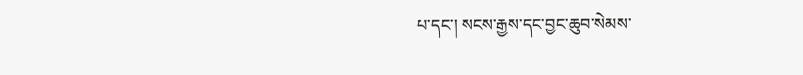པ་དང་། སངས་རྒྱས་དང་བྱང་ཆུབ་སེམས་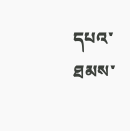དཔའ་ཐམས་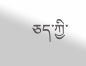ཅད་ཀྱི་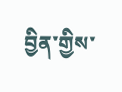བྱིན་གྱིས་